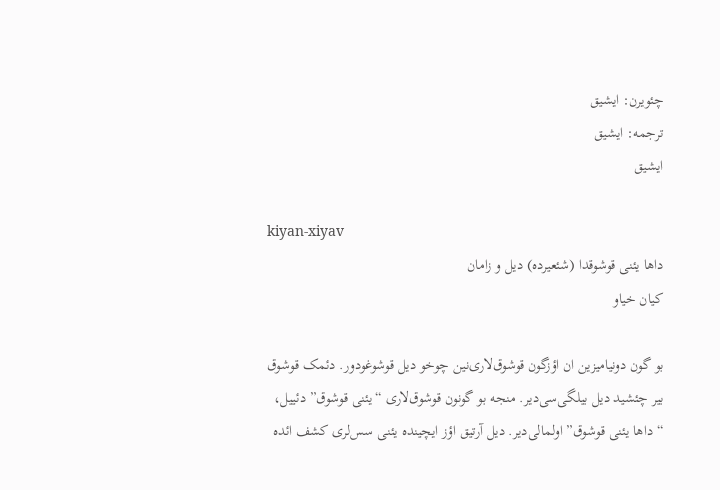چئویرن: ایشیق
ترجمه: ایشیق
ایشیق

kiyan-xiyav
داها یئنی قوشوقدا (شئعیرده) دیل و زامان
کیان خیاو

بو گون دونیامیزین ان اؤزگون قوشوق‌لاری‌نین چوخو دیل قوشوغودور. دئمک قوشوق بیر چئشید دیل بیلگی‌سی‌دیر. منجه بو گونون قوشوق‌لاری “یئنی قوشوق” دئییل، “داها یئنی قوشوق” اولما‌لی‌دیر. دیل آرتیق اؤز ایچینده یئنی سس‌لری کشف ائده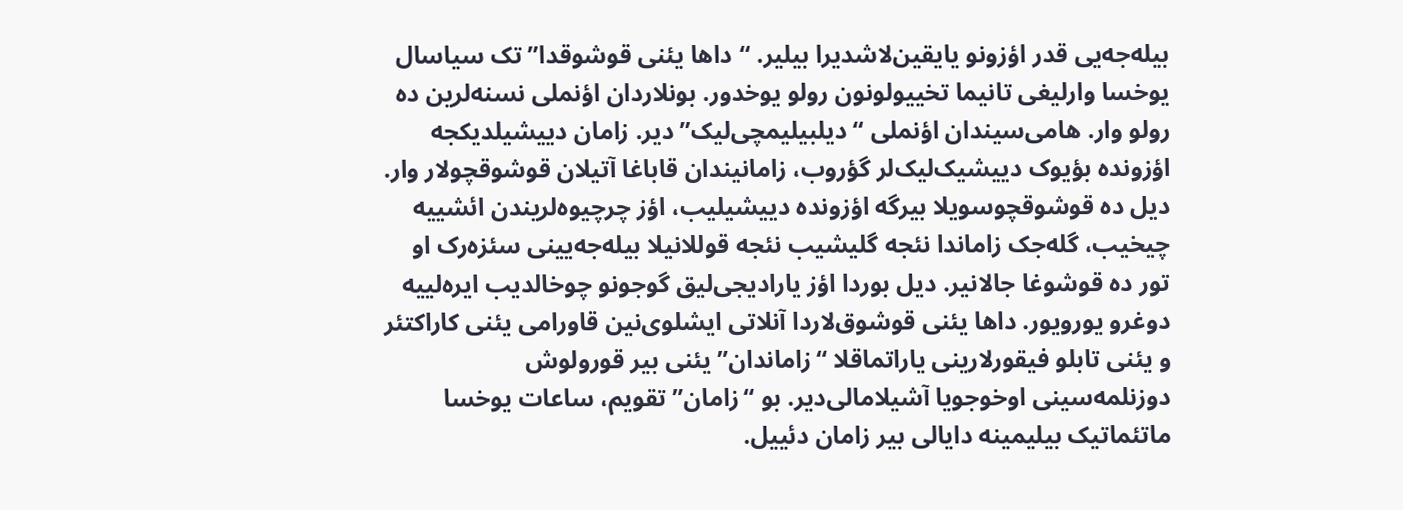بیله‌جه‌یی قدر اؤزونو یایقین‌لاشدیرا بیلیر. “داها یئنی قوشوقدا” تک سیاسال یوخسا وارلیغی تانیما تخییولونون رولو یوخدور. بونلاردان اؤنملی نسنه‌لرین ده رولو وار. هامی‌سیندان اؤنملی “دیلبیلیمچی‌لیک” دیر. زامان دییشیلدیکجه اؤزونده بؤیوک دییشیک‌لیک‌لر گؤروب، زامانیندان قاباغا آتیلان قوشوقچولار وار. دیل ده قوشوقچوسویلا بیرگه اؤزونده دییشیلیب، اؤز چرچیوه‌لریندن ائشییه چیخیب، گله‌جک زاماندا نئجه گلیشیب نئجه قوللانیلا بیله‌جه‌یینی سئزه‌رک او تور ده قوشوغا جالانیر. دیل بوردا اؤز یارادیجی‌لیق گوجونو چوخالدیب ایره‌لییه دوغرو یورویور. داها یئنی قوشوق‌لاردا آنلاتی ایشلوی‌نین قاورامی یئنی کاراکتئر و یئنی تابلو فیقورلارینی یاراتماقلا “زاماندان” یئنی بیر قورولوش دوزنلمه‌سینی اوخوجویا آشیلاما‌لی‌دیر. بو “زامان” تقویم، ساعات یوخسا ماتئماتیک بیلیمینه دایا‌لی بیر زامان دئییل.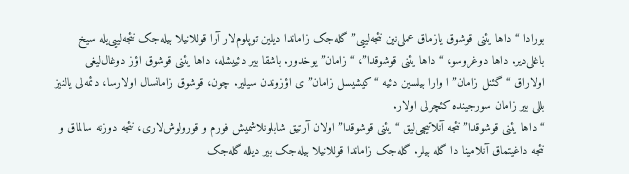بورادا “داها یئنی قوشوق یازماق عملی‌نین نئجه‌لییی” گله‌جک زاماندا دیلین توپلوم‌لار آرا قوللانیلا بیله‌جک نئجه‌لییی‌یله سیخ باغلی‌دیر. داها دوغروسو، “داها یئنی قوشوقدا”، “زامان” یوخدور. باشقا بیر دئییشله، داها یئنی قوشوق اؤز دوغال‌لیغی اولا‌راق “گئنل زامان”ا وارا بیلسین دئیه “کیشیسل زامان” ی اؤزوندن سیلیر. چون، قوشوق زامانسال اولارسا، دئمه‌لی یالنیز بللی بیر زامان سورجینده کئچرلی اولار.
“داها یئنی قوشوقدا” نئجه آنلاتیچی‌لیق “یئنی قوشوقدا” اولان آرتیق شابلونلاشمیش فورم و قورولوش‌لاری، نئجه دوزنه سالماق و نئجه داغیتماق آنلامینا دا گله بیلر. گله‌جک زاماندا قوللانیلا بیله‌جک بیر دیلله گله‌جک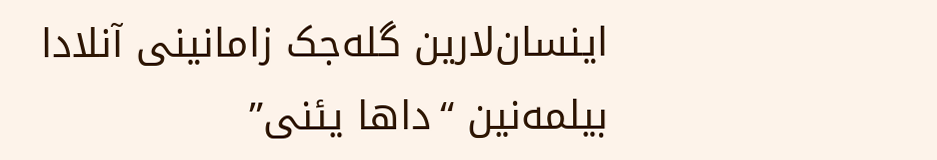اینسان‌لارین گله‌جک زامانینی آنلادا بیلمه‌نین “داها یئنی”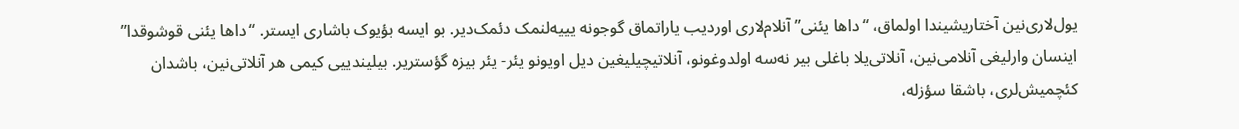یول‌لاری‌نین آختاریشیندا اولماق، “داها یئنی” آنلام‌لاری اوردیب یاراتماق گوجونه یییه‌لنمک دئمک‌دیر. بو ایسه بؤیوک باشاری ایستر. “داها یئنی قوشوقدا” اینسان وارلیغی آنلامی‌نین، آنلاتی‌یلا باغلی بیر نه‌سه اولدوغونو، آنلاتیچیلیغین دیل اویونو یئر- یئر بیزه گؤستریر. بیلیندییی کیمی هر آنلاتی‌نین، باشدان کئچمیش‌لری، باشقا سؤزله،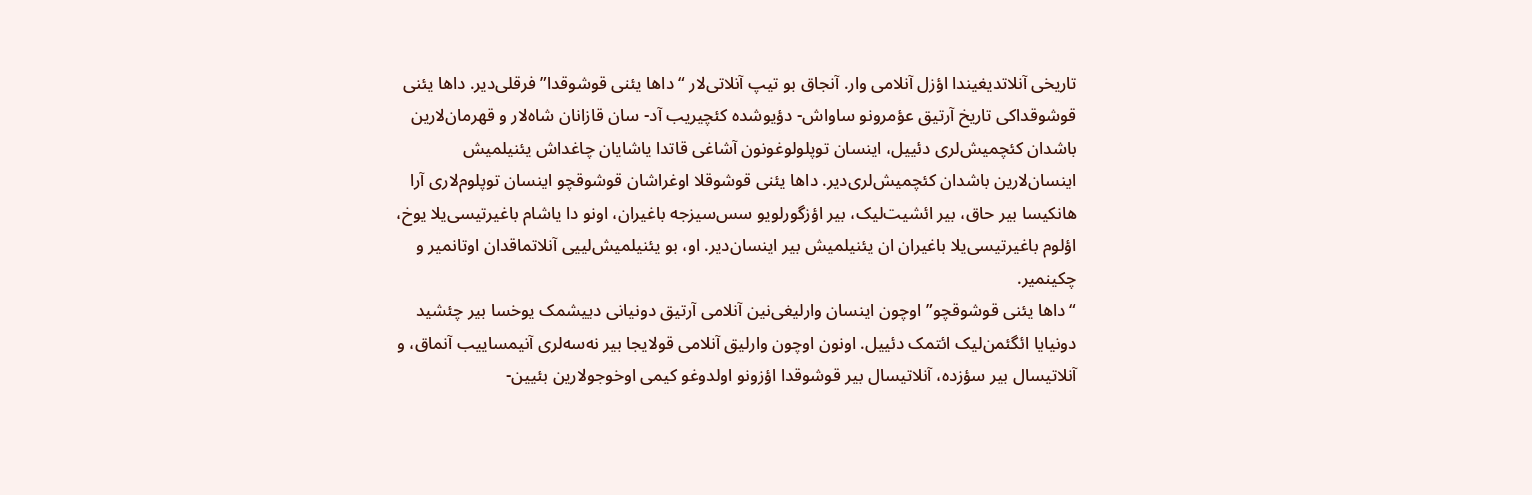تاریخی آنلاتدیغیندا اؤزل آنلامی وار. آنجاق بو تیپ آنلاتی‌لار “داها یئنی قوشوقدا” فرقلی‌دیر. داها یئنی قوشوقداکی تاریخ آرتیق عؤمرونو ساواش- دؤیوشده کئچیریب آد- سان قازانان شاه‌لار و قهرمان‌لارین باشدان کئچمیش‌لری دئییل، اینسان توپلولوغونون آشاغی قاتدا یاشایان چاغداش یئنیلمیش اینسان‌لارین باشدان کئچمیش‌لری‌دیر. داها یئنی قوشوقلا اوغراشان قوشوقچو اینسان توپلوم‌لاری آرا هانکیسا بیر حاق، بیر ائشیت‌لیک، بیر اؤزگورلویو سس‌سیزجه باغیران، اونو دا یاشام باغیرتیسی‌یلا یوخ، اؤلوم باغیرتیسی‌یلا باغیران ان یئنیلمیش بیر اینسان‌دیر. او، بو یئنیلمیش‌لییی آنلاتماقدان اوتانمیر و چکینمیر.
“داها یئنی قوشوقچو” اوچون اینسان وارلیغی‌نین آنلامی آرتیق دونیانی دییشمک یوخسا بیر چئشید دونیایا ائگئمن‌لیک ائتمک دئییل. اونون اوچون وارلیق آنلامی قولایجا بیر نه‌سه‌لری آنیمساییب آنماق، و آنلاتیسال بیر سؤزده، آنلاتیسال بیر قوشوقدا اؤزونو اولدوغو کیمی اوخوجولارین بئیین-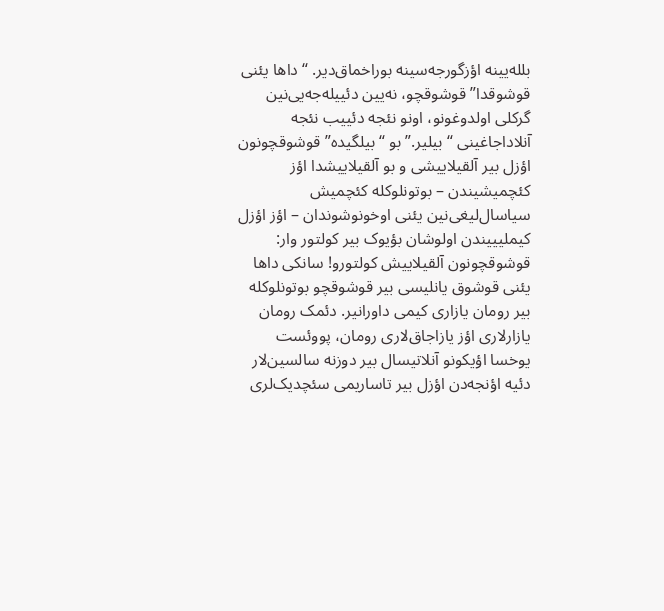بلله‌یینه اؤزگورجه‌سینه بوراخماق‌دیر. “داها یئنی قوشوقدا” قوشوقچو، نه‌یین دئییله‌جه‌یی‌نین گرکلی اولدوغونو، اونو نئجه دئییب نئجه آنلاداجاغینی “بیلیر.” بو “بیلگیده” قوشوقچونون اؤزل بیر آلقیلاییشی و بو آلقیلاییشدا اؤز کئچمیشیندن – بوتونلوکله کئچمیش سیاسال‌لیغی‌نین یئنی اوخونوشوندان – اؤز اؤزل کیملیییندن اولوشان بؤیوک بیر کولتور وار: قوشوقچونون آلقیلاییش کولتورو! سانکی داها یئنی قوشوق یانلیسی بیر قوشوقچو بوتونلوکله بیر رومان یازاری کیمی داورانیر. دئمک رومان یازارلاری اؤز یازا‌جاق‌لاری رومان، پووئست یوخسا اؤیکونو آنلاتیسال بیر دوزنه سالسین‌لار دئیه اؤنجه‌دن اؤزل بیر تاساریمی سئچدیک‌لری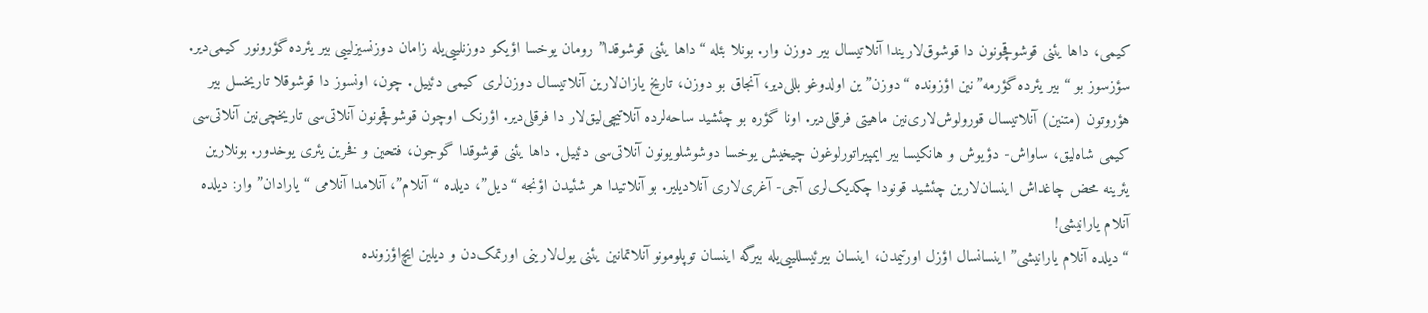کیمی، داها یئنی قوشوقچونون دا قوشوق‌لاریندا آنلاتیسال بیر دوزن وار. بونلا بئله “داها یئنی قوشوقدا” رومان یوخسا اؤیکو دوزنلییی‌یله زامان دوزنسیزلییی بیر یئرده گؤرونور کیمی‌دیر. سؤزسوز بو “بیر یئرده گؤرمه”نین اؤزونده “دوزن”ین اولدوغو بللی‌دیر، آنجاق بو دوزن، تاریخ یازان‌لارین آنلاتیسال دوزن‌لری کیمی دئییل. چون، اونسوز دا قوشوقلا تاریخسل بیر هؤروتون (متنین) آنلاتیسال قورولوش‌لاری‌نین ماهیتی فرقلی‌دیر. اونا گؤره بو چئشید ساحه‌لرده آنلاتیچی‌لیق‌لار دا فرقلی‌دیر. اؤرنک اوچون قوشوقچونون آنلاتی‌سی تاریخچی‌نین آنلاتی‌سی کیمی شاه‌لیق، ساواش- دؤیوش و هانکیسا بیر ایمپیراتورلوغون چیخیش یوخسا دوشوشلویونون آنلاتی‌سی دئییل. داها یئنی قوشوقدا گوجون، فتحین و فخرین یئری یوخدور. بونلارین یئرینه محض چاغداش اینسان‌لارین چئشید قونودا چکدیک‌لری آجی- آغری‌لاری آنلادیلیر. بو آنلاتیدا هر شئیدن اؤنجه “دیل”، دیلده “آنلام”، آنلامدا آنلامی “یارا‌دان” وار: دیلده آنلام یارانیشی!
“دیلده آنلام یارانیشی” اینسانسال اؤزل اورتیمدن، اینسان بیرئیسللییی‌یله بیرگه اینسان توپلومونو آنلاتمانین یئنی یول‌لارینی اورتمک‌دن و دیلین ایچ‌اؤزونده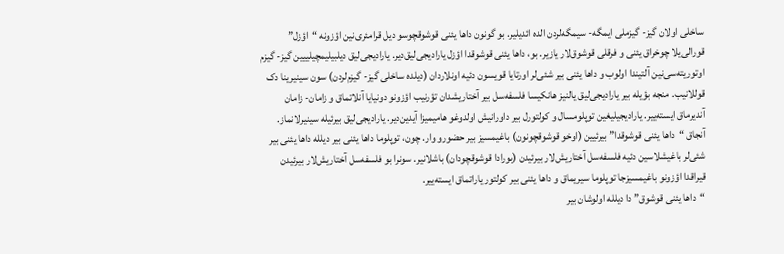ساخلی اولان گیز- گیزملی ایمگه- سیمگه‌لردن الده ائدیلیر. بو گونون داها یئنی قوشوقچوسو دیل قرامئری‌نین اؤزونه “اؤزل” قورالی‌یلا چوخراق یئنی و فرقلی قوشوق‌لار یازیر. بو، داها یئنی قوشوقدا اؤزل یارادیجی‌لیق‌دیر. یارادیجی‌لیق دیلبیلیمچیلییین گیز- گیزم اوتوریته‌سی‌نین آلتیندا اولوب و داها یئنی بیر شئی‌لر اورتایا قویسون دئیه اونلاردان (دیلده ساخلی گیز- گیزم‌لردن) سون سینیرینا دک قوللانیب. منجه بؤیله بیر یارادیجی‌لیق یالنیز هانکیسا فلسفه‌سل بیر آختاریشدان تؤرنیب اؤزونو دونیایا آنلاتماق و زامان- زامان آندیرماق ایسته‌ییر. یارادیجیلیغین توپلومسال و کولتورل بیر داورانیش اولدوغو هامیمیزا آیدین‌دیر. یارادیجی‌لیق بیرئیله سینیرلانماز. آنجاق “داها یئنی قوشوقدا” بیرئیین (اوخو قوشوقچونون) باغیمسیز بیر حضورو وار. چون، توپلوما داها یئنی بیر دیلله داها یئنی بیر شئی‌لر باغیشلاسین دئیه فلسفه‌سل آختاریش‌لار بیرئیدن (بورادا قوشوقچودان) باشلانیر. سونرا بو فلسفه‌سل آختاریش‌لار بیرئیدن قیراقدا اؤزونو باغیمسیزجا توپلوما سیریماق و داها یئنی بیر کولتور یاراتماق ایسته‌ییر.
“داها یئنی قوشوق” دا دیلله اولوشان بیر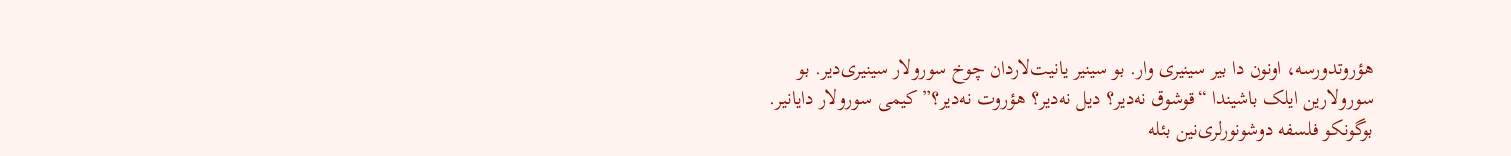هؤروتدورسه، اونون دا بیر سینیری وار. بو سینیر یانیت‌لاردان چوخ سورولار سینیری‌دیر. بو سورولارین ایلک باشیندا “قوشوق نه‌دیر؟ دیل نه‌دیر؟ هؤروت نه‌دیر؟” کیمی سورولار دایانیر. بوگونکو فلسفه دوشونورلری‌نین بئله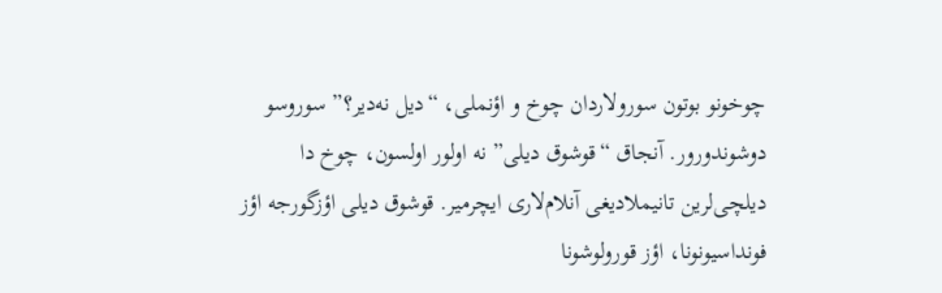چوخونو بوتون سورولاردان چوخ و اؤنملی، “دیل نه‌دیر؟” سوروسو دوشوندورور. آنجاق “قوشوق دیلی” نه اولور اولسون، چوخ دا دیلچی‌لرین تانیملادیغی آنلام‌لاری ایچرمیر. قوشوق دیلی اؤزگورجه اؤز فونداسیونونا، اؤز قورولوشونا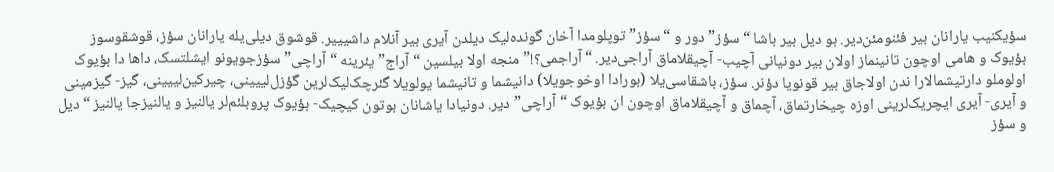سؤیکنیب یارانان بیر فئنومئن‌دیر. بو دیل بیر باشا “سؤز” دور و “سؤز” توپلومدا آخان گونده‌لیک دیلدن آیری بیر آنلام داشیییر. قوشوق دیلی‌یله یارانان سؤز، قوشقوسوز بؤیوک و هامی اوچون تانینماز اولان بیر دونیانی آچیب- آچیقلاماق آراجی‌دیر. “آراجمی؟!” منجه اولا بیلسین “آراج” یئرینه “آراچی” سؤزجویونو ایشلتسک، داها دا بؤیوک اولوملو دارتیشما‌لارا ندن اولا‌جاق بیر قونویا دؤنر. سؤز، باشقاسی‌یلا (بورادا اوخوجویلا) دانیشما و تانیشما یولویلا گئرچک‌لیک‌لرین گؤزل‌لییینی، چیرکین‌لییینی، گیز- گیزمینی و آیری- آیری ایچریک‌لرینی اوزه چیخارتماق، آچماق و آچیقلاماق اوچون ان بؤیوک “آراچی”دیر. دونیادا یاشانان بوتون کیچیک- بؤیوک پروبلئم‌لر یالنیز و یالنیزجا یالنیز “دیل و سؤز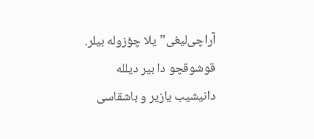آراچی‌لیغی”یلا چؤزوله بیلر. قوشوقچو دا بیر دیلله دانیشیب یازیر و باشقاسی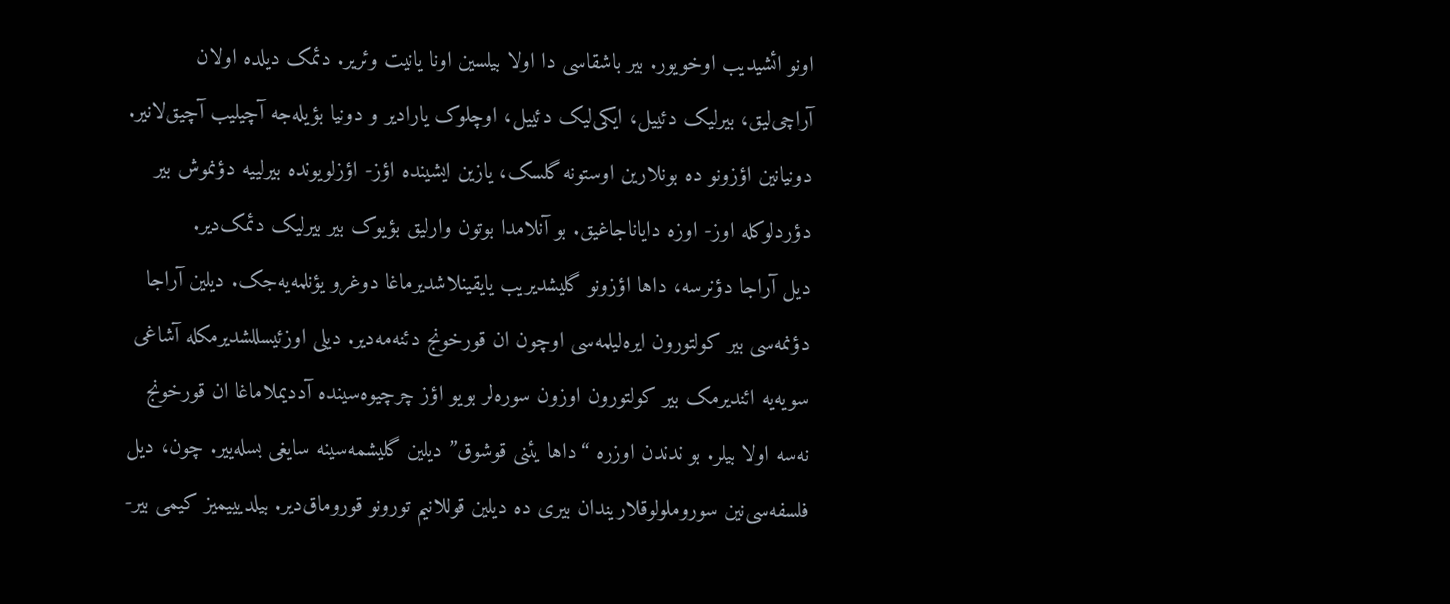اونو ائشیدیب اوخویور. بیر باشقاسی دا اولا بیلسین اونا یانیت وئریر. دئمک دیلده اولان آراچی‌لیق، بیرلیک دئییل، ایکی‌لیک دئییل، اوچلوک یارا‌دیر و دونیا بؤیله‌جه آچیلیب آچیق‌لانیر. دونیانین اؤزونو ده بونلارین اوستونه گلسک، یازین ایشینده اؤز- اؤزلویونده بیرلییه دؤنموش بیر دؤردلوکله اوز- اوزه دایاناجاغیق. بو آنلامدا بوتون وارلیق بؤیوک بیر بیرلیک دئمک‌دیر.
دیل آراجا دؤنرسه، داها اؤزونو گلیشدیریب یایقینلاشدیرماغا دوغرو یؤنلمه‌یه‌جک. دیلین آراجا دؤنمه‌سی بیر کولتورون ایره‌لیلمه‌سی اوچون ان قورخونج دئنه‌مه‌دیر. دیلی اوزئیسللشدیرمکله آشاغی سویه‌یه ائندیرمک بیر کولتورون اوزون سوره‌لر بویو اؤز چرچیوه‌سینده آددیملاماغا ان قورخونج نه‌سه اولا بیلر. بو ندندن اوزره “داها یئنی قوشوق” دیلین گلیشمه‌سینه سایغی بسله‌ییر. چون، دیل فلسفه‌سی‌نین سوروملولوقلاریندان‌ بیری ده دیلین قوللانیم تورونو قوروماق‌دیر. بیلدیییمیز کیمی بیر-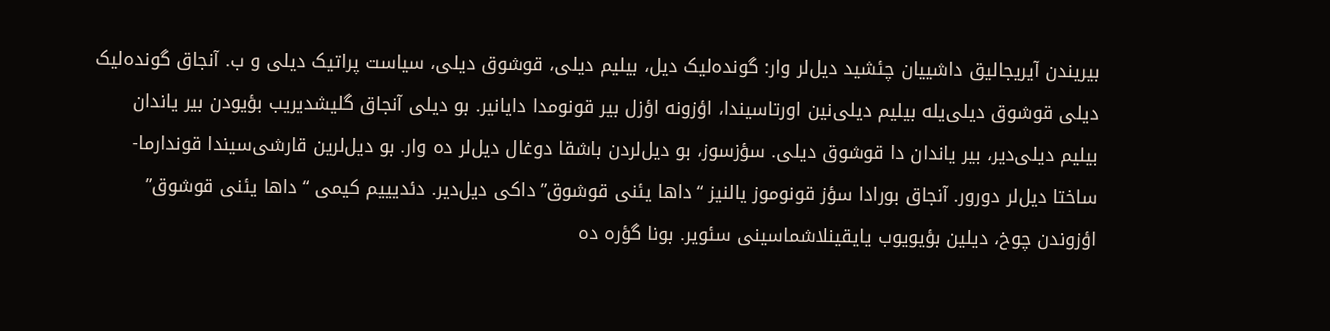بیریندن آیریجا‌لیق داشییان چئشید دیل‌لر وار: گونده‌لیک دیل، بیلیم دیلی، قوشوق دیلی، سیاست پراتیک دیلی و ب. آنجاق گونده‌لیک دیلی قوشوق دیلی‌یله بیلیم دیلی‌نین اورتاسیندا، اؤزونه اؤزل بیر قونومدا دایانیر. بو دیلی آنجاق گلیشدیریب بؤیودن بیر یاندان بیلیم دیلی‌دیر، بیر یاندان دا قوشوق دیلی. سؤزسوز، بو دیل‌لردن باشقا دوغال دیل‌لر ده وار. بو دیل‌لرین قارشی‌سیندا قوندارما- ساختا دیل‌لر دورور. آنجاق بورادا سؤز قونوموز یالنیز “داها یئنی قوشوق”داکی دیل‌دیر. دئدیییم کیمی “داها یئنی قوشوق” اؤزوندن چوخ، دیلین بؤیویوب یایقینلاشماسینی سئویر. بونا گؤره ده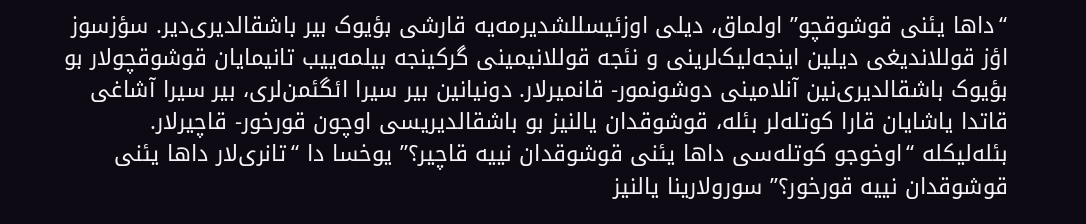“داها یئنی قوشوقچو” اولماق، دیلی اوزئیسللشدیرمه‌یه قارشی بؤیوک بیر باشقالدیری‌دیر. سؤزسوز اؤز قوللاندیغی دیلین اینجه‌لیک‌لرینی و نئجه قوللانیمینی گرکینجه بیلمه‌ییب تانیمایان قوشوقچولار بو بؤیوک باشقالدیری‌نین آنلامینی دوشونمور- قانمیرلار. دونیانین بیر سیرا ائگئمن‌لری، بیر سیرا آشاغی قاتدا یاشایان قارا کوتله‌لر بئله، قوشوقدان یالنیز بو باشقالدیریسی اوچون قورخور- قاچیرلار. بئله‌لیکله “اوخوجو کوتله‌سی داها یئنی قوشوقدان نییه قاچیر؟” یوخسا دا “تانری‌لار داها یئنی قوشوقدان نییه قورخور؟” سورولارینا یالنیز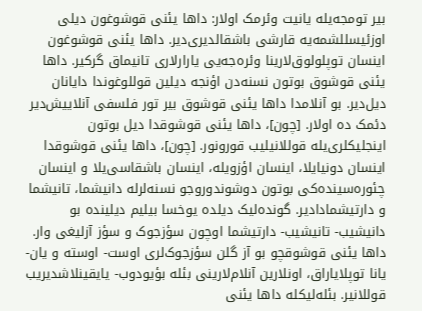بیر تومجه‌یله یانیت وئرمک اولار: داها یئنی قوشوغون دیلی اوزئیسللشمه‌یه قارشی باشقالدیری‌دیر. داها یئنی قوشوغون اینسان توپلولوق‌لارینا وئره‌جه‌یی یارارلاری تانیماق گرکیر. داها یئنی قوشوق بوتون نسنه‌دن اؤنجه دیلین قوللوغوندا دایانان دیل‌دیر. بو آنلامدا داها یئنی قوشوق بیر تور فلسفی آنلاییش‌دیر دئمک ده اولار. [چون]، داها یئنی قوشوقدا دیل بوتون اینجلیکلری‌یله قوللانیلیب قورونور. [چون]، داها یئنی قوشوقدا اینسان دونیایلا، اینسان اؤزویله، اینسان باشقاسی‌یلا و اینسان چئوره‌سینده‌کی بوتون دوشوندوروجو نسنه‌لرله دانیشما، تانیشما و دارتیشمادا‌دیر. گونده‌لیک دیلده یوخسا بیلیم دیلینده بو دانیشیب- تانیشیب- دارتیشما اوچون سؤزجوک و سؤز آزلیغی وار. داها یئنی قوشوقچو بو آز گلن سؤزجوک‌لری اوست- اوسته و یان- یانا توپلایا‌راق، اونلارین آنلام‌لارینی بئله بؤیودوب- یایقینلاشدیریب قوللانیر. بئله‌لیکله داها یئنی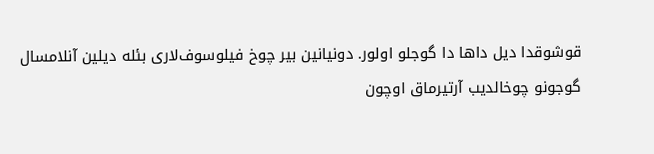قوشوقدا دیل داها دا گوجلو اولور. دونیانین بیر چوخ فیلوسوف‌لاری بئله دیلین آنلامسال گوجونو چوخالدیب آرتیرماق اوچون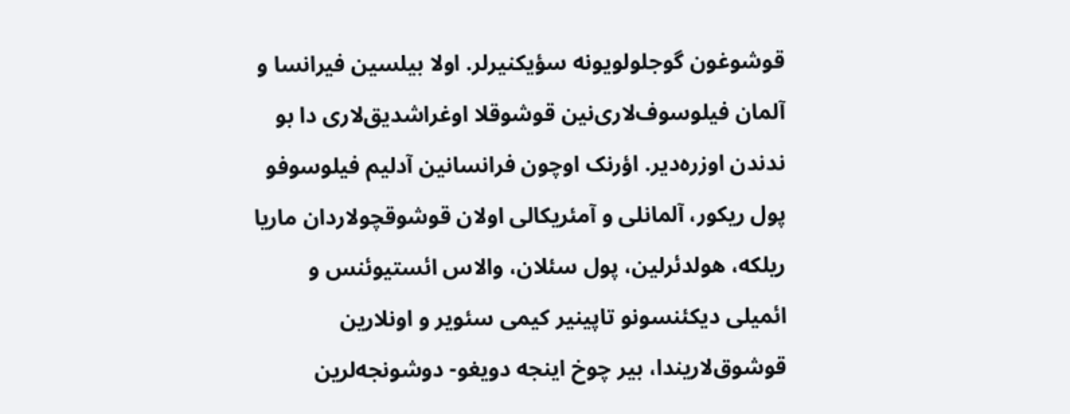قوشوغون گوجلولویونه سؤیکنیرلر. اولا بیلسین فیرانسا و آلمان فیلوسوف‌لاری‌نین قوشوقلا اوغراشدیق‌لاری دا بو ندندن اوزره‌دیر. اؤرنک اوچون فرانسانین آدلیم فیلوسوفو پول ریکور، آلمانلی و آمئریکا‌لی اولان قوشوقچولاردان ماریا ریلکه، هولدئرلین، پول سئلان، والاس ائستیوئنس و ائمیلی دیکئنسونو تاپینیر کیمی سئویر و اونلارین قوشوق‌لاریندا، بیر چوخ اینجه دویغو- دوشونجه‌لرین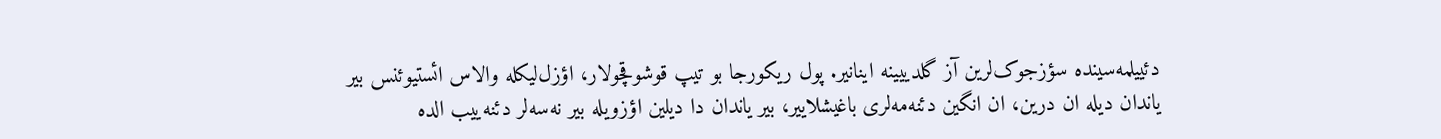دئییلمه‌سینده سؤزجوک‌لرین آز گلدییینه اینانیر. پول ریکورجا بو تیپ قوشوقچولار، اؤزل‌لیکله والاس ائستیوئنس بیر یاندان دیله ان درین، ان انگین دئنه‌مه‌لری باغیشلاییر، بیر یاندان دا دیلین اؤزویله بیر نه‌سه‌لر دئنه‌ییب الده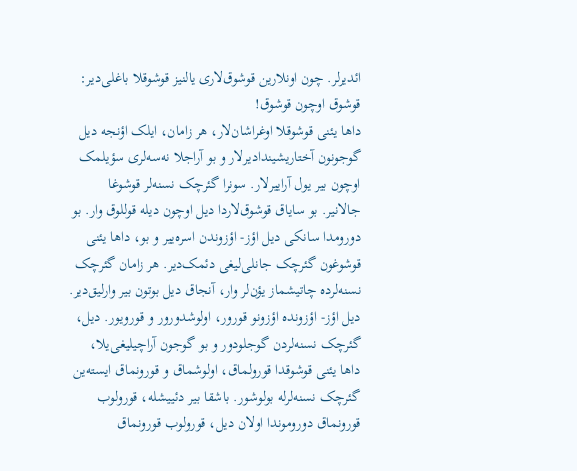ائدیرلر. چون اونلارین قوشوق‌لاری یالنیز قوشوقلا باغلی‌دیر: قوشوق اوچون قوشوق!
داها یئنی قوشوقلا اوغراشان‌لار، هر زامان، ایلک اؤنجه دیل گوجونون آختاریشیندا‌دیرلار و بو آراجلا نه‌سه‌لری سؤیلمک اوچون بیر یول آراییرلار. سونرا گئرچک نسنه‌لر قوشوغا جالانیر. بو سایاق قوشوق‌لاردا دیل اوچون دیله قوللوق وار. بو دورومدا سانکی دیل اؤز- اؤزوندن اسره‌ییر و بو، داها یئنی قوشوغون گئرچک جانلی‌لیغی دئمک‌دیر. هر زامان گئرچک نسنه‌لرده چاتیشماز یؤن‌لر وار، آنجاق دیل بوتون بیر وارلیق‌دیر. دیل اؤز- اؤزونده اؤزونو قورور، اولوشدورور و قورویور. دیل، گئرچک نسنه‌لردن گوجلودور و بو گوجون آراچیلیغی‌یلا، داها یئنی قوشوقدا قورولماق، اولوشماق و قورونماق ایسته‌ین گئرچک نسنه‌لرله بولوشور. باشقا بیر دئییشله، قورولوب قورونماق دوروموندا اولان دیل، قورولوب قورونماق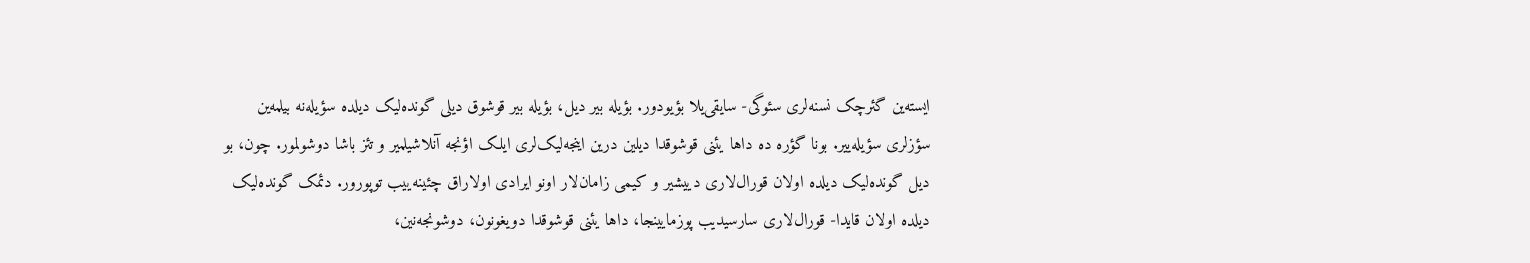ایسته‌ین گئرچک نسنه‌لری سئوگی- سایقی‌یلا بؤیودور. بؤیله بیر دیل، بؤیله بیر قوشوق دیلی گونده‌لیک دیلده سؤیله‌نه بیلمه‌ین سؤزلری سؤیله‌ییر. بونا گؤره ده داها یئنی قوشوقدا دیلین درین اینجه‌لیک‌لری ایلک اؤنجه آنلاشیلمیر و تئز باشا دوشولمور. چون، بو دیل گونده‌لیک دیلده اولان قورال‌لاری دییشیر و کیمی زامان‌لار اونو ایرادی اولا‌راق چئینه‌ییب توپورور. دئمک گونده‌لیک دیلده اولان قایدا- قورال‌لاری سارسیدیب پوزمایینجا، داها یئنی قوشوقدا دویغونون، دوشونجه‌نین،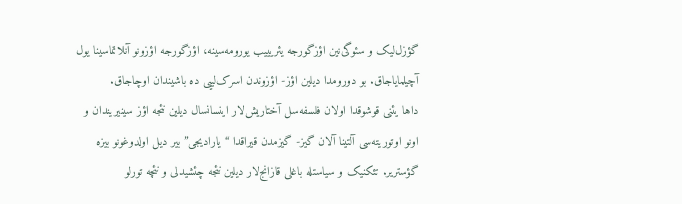گؤزل‌لیک و سئوگی‌نین اؤزگورجه یئریییب یورومه‌سینه، اؤزگورجه اؤزونو آنلاتماسینا یول آچیلمایا‌جاق. بو دورومدا دیلین اؤز- اؤزوندن اسرک‌لییی ده باشیندان اوچا‌جاق.
داها یئنی قوشوقدا اولان فلسفه‌سل آختاریش‌لار اینسانسال دیلین نئجه اؤز سینیریندان و اونو اوتوریته‌سی آلتینا آلان گیز- گیزمدن قیراقدا “یارادیجی” بیر دیل اولدوغونو بیزه گؤستریر. تئکنیک و سیاستله باغلی قازانج‌لار دیلین نئجه چئشیدلی و نئچه تورلو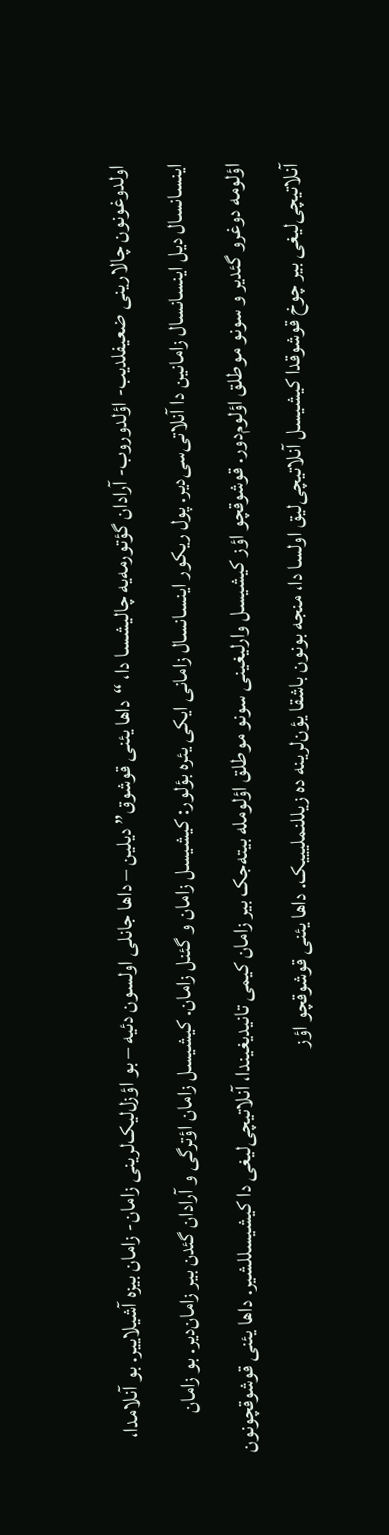اولدوغونون چالارینی ضعیفلدیب- اؤلدوروب- آرا‌دان گؤتورمه‌یه چالیشسا دا، “داها یئنی قوشوق” دیلین – داها جانلی اولسون دئیه – بو اؤزل‌لیک‌لرینی زامان- زامان بیزه آشیلاییر. بو آنلامدا، اینسانسال دیل اینسانسال زامانین دا آنلاتی‌سی‌دیر. پول ریکور اینسانسال زامانی ایکی یئره بؤلور: کیشیسل زامان و گئنل زامان. کیشیسل زامان اؤترگی و آرا‌دان گئدن بیر زامان‌دیر. بو زامان اؤلومه دوغرو گئدیر و سونو موطلق اؤلوم‌دور. قوشوقچو اؤز کیشیسل وارلیغینی سونو موطلق اؤلومله بیته‌جک بیر زامان کیمی تانیدیغیندا، آنلاتیچی‌لیغی دا کیشیسللشیر. داها یئنی قوشوقچونون آنلاتیچی‌لیغی بیر چوخ قوشوقدا کیشیسل آنلاتیچی‌لیق اولسا دا، منجه بونون باشقا یؤن‌لرینه ده زیللنملیییک. داها یئنی قوشوقچو اؤز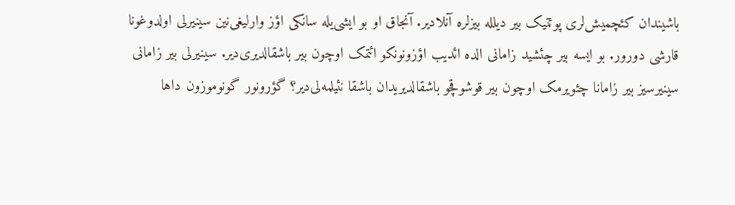باشیندان کئچمیش‌لری پوئتیک بیر دیلله بیزلره آنلا‌دیر. آنجاق او بو ایشی‌یله سانکی اؤز وارلیغی‌نین سینیرلی اولدوغونا قارشی دورور. بو ایسه بیر چئشید زامانی الده ائدیب اؤزونونکو ائتمک اوچون بیر باشقالدیری‌دیر. سینیرلی بیر زامانی سینیرسیز بیر زامانا چئویرمک اوچون بیر قوشوقچو باشقالدیریدان باشقا نئیلمه‌لی‌دیر؟ گؤرونور گونوموزون داها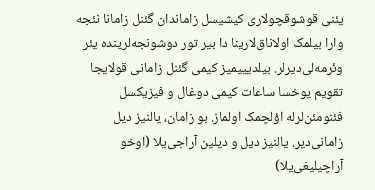یئنی قوشوقچولاری کیشیسل زاماندان گئنل زامانا نئجه وارا بیلمک اولاناق‌لارینا دا بیر تور دوشونجه‌لرینده یئر وئرمه‌لی‌دیرلر. بیلدیییمیز کیمی گئنل زامانی قولایجا تقویم یوخسا ساعات کیمی دوغال و فیزیکسل فئنومئن‌لرله اؤلچمک اولماز. بو زامان، یالنیز دیل زامانی‌دیر. یالنیز دیل و دیلین آراجی‌یلا (اوخو آراچیلیغی‌یلا)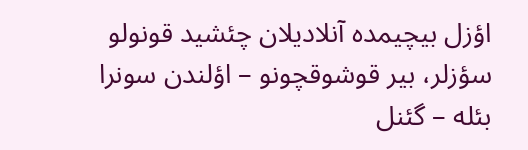اؤزل بیچیمده آنلادیلان چئشید قونولو سؤزلر، بیر قوشوقچونو – اؤلندن سونرا بئله – گئنل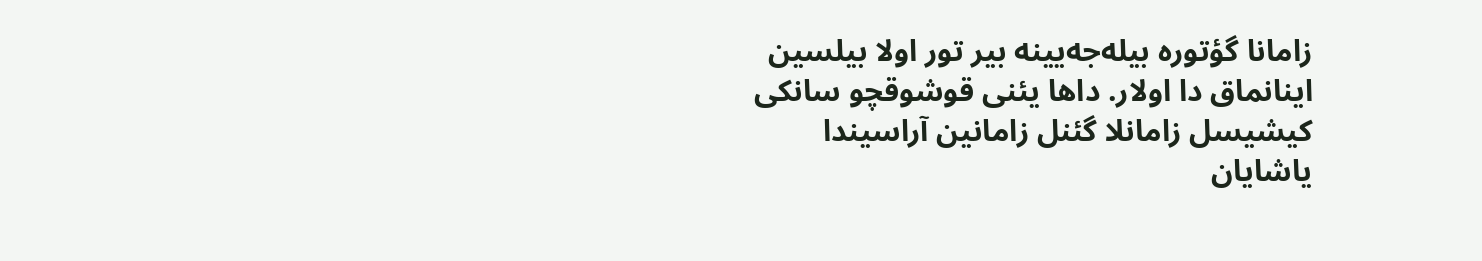زامانا گؤتوره بیله‌جه‌یینه بیر تور اولا بیلسین اینانماق دا اولار. داها یئنی قوشوقچو سانکی کیشیسل زامانلا گئنل زامانین آراسیندا یاشایان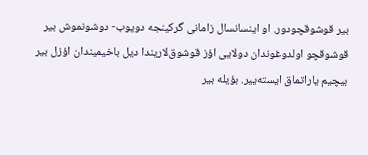بیر قوشوقچودور. او اینسانسال زامانی گرکینجه دویوب- دوشونموش بیر قوشوقچو اولدوغوندان دولایی اؤز قوشوق‌لاریندا دیل باخیمیندان اؤزل بیر بیچیم یاراتماق ایسته‌ییر. بؤیله بیر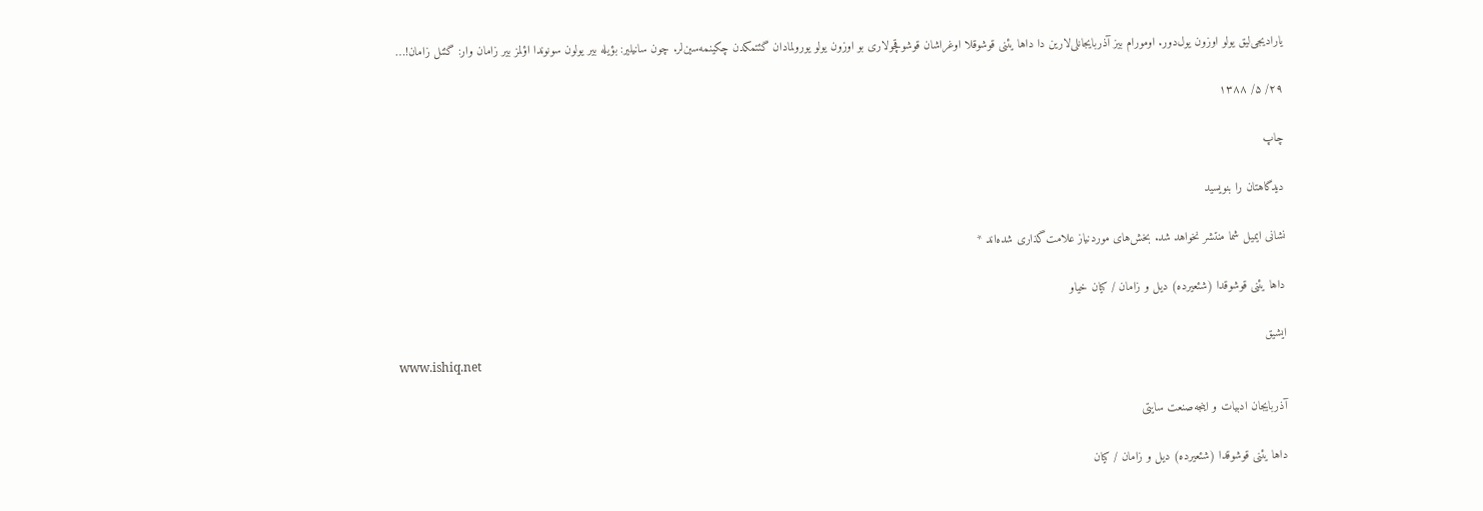یارادیجی‌لیق یولو اوزون یول‌دور. اومورام بیز آذربایجانلی‌لارین دا داها یئنی قوشوقلا اوغراشان قوشوقچولاری بو اوزون یولو یورولما‌دان گئتمکدن چکینمه‌سین‌لر. چون سانیلیر: بؤیله بیر یولون سونوندا اؤلمز بیر زامان وار: گئنل زامان!…

۲۹/ ۵/ ۱۳۸۸

چاپ

دیدگاهتان را بنویسید

نشانی ایمیل شما منتشر نخواهد شد. بخش‌های موردنیاز علامت‌گذاری شده‌اند *

داها یئنی قوشوقدا (شئعیرده) دیل و زامان / کیان خیاو

ایشیق
www.ishiq.net

آذربایجان ادبیات و اینجه‌صنعت سایتی

داها یئنی قوشوقدا (شئعیرده) دیل و زامان / کیان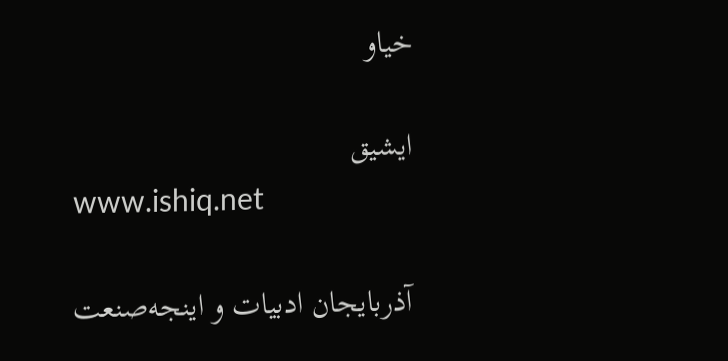خیاو

ایشیق
www.ishiq.net

آذربایجان ادبیات و اینجه‌صنعت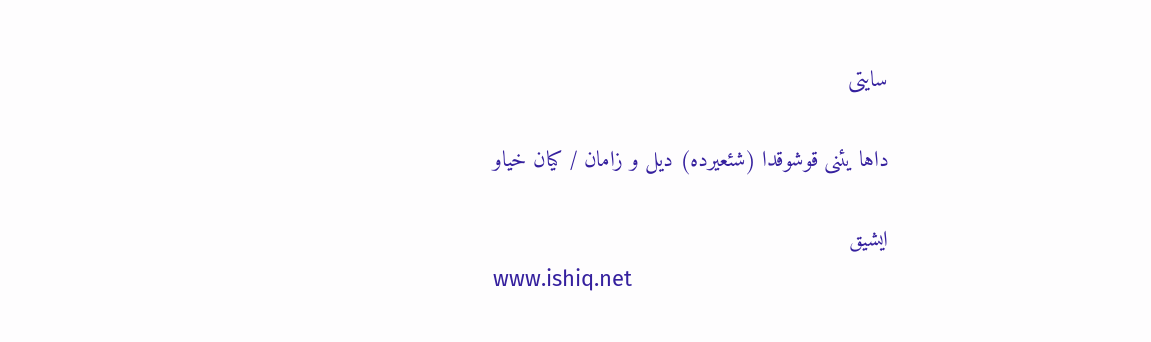سایتی

داها یئنی قوشوقدا (شئعیرده) دیل و زامان / کیان خیاو

ایشیق
www.ishiq.net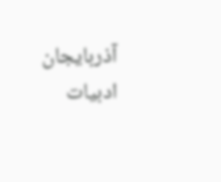آذربایجان ادبیات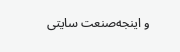و اینجه‌صنعت سایتی